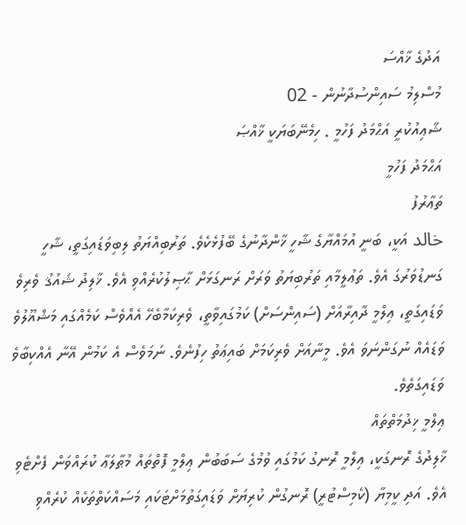އަދުގެ ޚާއްސަ
މުސްލިމު ސައިންސުދާނުން - 02
ޝާޢިއުކުރީ އަޙްމަދު ފަހުމީ . ހިމެނޭބަޔަކީ ޚާއްޞަ
އަޙްމަދު ފަހުމީ
ތަޢާރުފު
خالد އަކީ، ބަނީ އުމައްޔާގެ ޝާހީ ޚާންދާނުގެ ބޭފުޅެކެވެ. ތަރުބިއްޔަތު ލިބިވަޑައިގަތީ، ޝާހީ ގަނޑުވަރުގަ އެވެ. ތަޢުލީމާއި ތަރުބިޔަތު ވަރަށް ރަނގަޅަށް ޙާޞިލުކުރެއްވި އެވެ. ޚާލިދު ޝައުޤު ވެރިވެ ވަޑައިގަތީ، ޢިލްމީ ދާއިރާއަށް (ސައިންސަށް) ކަމުގައިވާތީ، ވެރިކަމާބެހޭ އެއްވެސް ކަމެއްގައި މަޝްޣޫލުވެ ވަޑައެއް ނުގަންނަވަ އެވެ. މީނާއަށް ވެރިކަމަށް ބައިޢަތު ހިފުނެވެ. ނަމަވެސް އެ ކަމުން އޭނާ އެއްކިބާވެ ވަޑައިގަތެވެ.
ޢިލްމީ ޚިދުމަތްތައް
ޚާލިދުގެ ރޮނގަކީ، ޢިލްމީ ރޮނގު ކަމުގައި ވުމުގެ ސަބަބުން ޢިލްމީ ފޮތްތައް މުޠާލަޢާ ކުރައްވަން ފެށްޓެވި އެވެ. އަދި ކީމިޔާ (ކެމިސްޓުރީ) ރޮނގުން ކުރިޔަށް ވަޑައިގަތުމަށްޓަކައި މަސައްކަތްތަކެއް ކުރެއްވި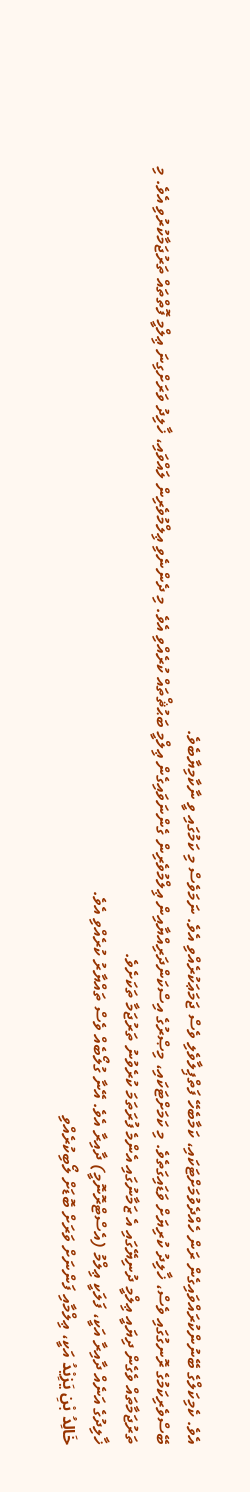އެވެ. ކެމިކަލްގެ ބޭނުންކުރައްވައިގެން ރަން ހެއްދެވުމަށްޓަކައި، ކަމާބެހޭ ފަތްޕިލާވެލި ވެސް ޖަމަޢަކުރެއްވި އެވެ. ނަމަވެސް މި ކަމުގައި ވީ ނާކާމިޔާބެވެ.
ބޭސްވެރިކަމުގެ ރޮނގުގައި ވެސް، ޚާލިދު ކުރިޔަށް ވަޑައިގަތެވެ. މި ކަމަށްޓަކައި، މިޞްރުގެ އިސްކަންދަރިއްޔާއިން ޢިލްމުވެރިން ގެންނަވައިގެން ޢިލްމީ ބަޙުޘްތައް ކުރެއްވި އެވެ. މި ދެންނެވި ޢިލްމުވެރިން ލައްވައި، ޚާލިދު ވަރަށްގިނަ ޢިލްމީ ފޮތްތައް ތަރުޖަމާކުރުވި އެވެ. މި ތަރުޖަމާތައް ވެގެން ދިޔައީ ޢިލްމީ ދުނިޔޭގައި އެ ޒަމާނުގައި އެންމެ ފުރަތަމަ ކުރެވުނު ތަރުޖަމާ ތަކަށެވެ.
ޚާލިދުގެ އަނެއް ދާއިރާ އަކީ، ފަލަކީ ޢިލްމު (އެސްޓްރޮނޮމީ) ދާއިރާ އެވެ. އޭނާ ގުލޯބެއް ވެސް ތައްޔާރު ކުރެއްވި އެވެ.
خَالِدُ بْنِ يَزِيْدُ އަކީ، ޢިލްމާއި ފަންނަށް ވަރަށް ބޮޑަށް ލޯބިކުރެއްވި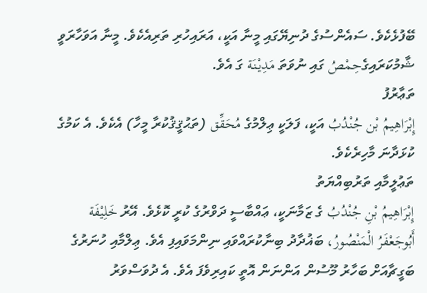ބޭފުޅެކެވެ. ސައެންސުގެ ދުނިޔޭގައި މީނާ އަކީ، އަރައިހުރި ތަރިއެކެވެ. މީނާ އަވަހާރަވީ ޝާމުކަރައިގެحِمْصُ ގައި ނުވަތަ مَدِيْنَة ގަ އެވެ.
ތަޢާރުފު
إِبْرَاهِيمُ بْن جُنْدُبُ އަކީ، ފަލަކީ ޢިލްމުގެ مُحَقِّق (ތަޙުޤީޤުކުރާ މީހާ) އެކެވެ. އެ ކަމުގެ ކުޅަދާނަ މާހިރެކެވެ.
ތަޢުލީމާއި ތަރުބިއްޔަތު
إِبْرَاهِيمُ بْنِ جُنْدُبُ ގެ ޒަމާނަކީ، ޢައްބާސީ ދަވްރުގެ ކުރީ ކޮޅެވެ. އޭރު خَلِيْفَة أَبُوجَعْفَرُ الْمَنْصُورُ، ބަޣުދާދު ބިނާކުރައްވައި ނިންމަވައިފި އެވެ. ޢިލްމާއި ހުނަރުގެ ބަގީޗާއަށް ބަހާރު މޫސުން އަންނަން އޮތީ ކައިރިވެފަ އެވެ. އެ ދުވަސްވަރު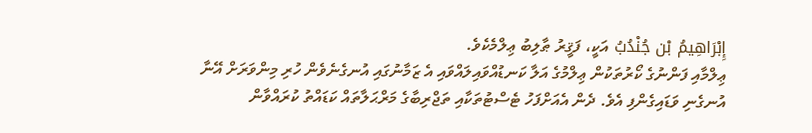إِبْرَاهِيمُ بْن جُنْدُبُ އަކީ، ފަޤީރު ޠާލިބު ޢިލްމެކެވެ.
ޢިލްމާއި ފަންނުގެ ކޯރުތަކުން ޢިލްމުގެ އަލާ ކަނޑުއްވައިލައްވައި އެ ޒަމާނުގައި އުނގެނެވެން ހުރި މިންވަރަށް އޭނާ އުނގެނި ވަޑައިގެންފި އެވެ. ދެން އެއަށްފަހު ޓެސްޓުތަކާއި ތަޖްރިބާގެ މަރްޙަލާތައް ކަޑައްތު ކުރައްވާން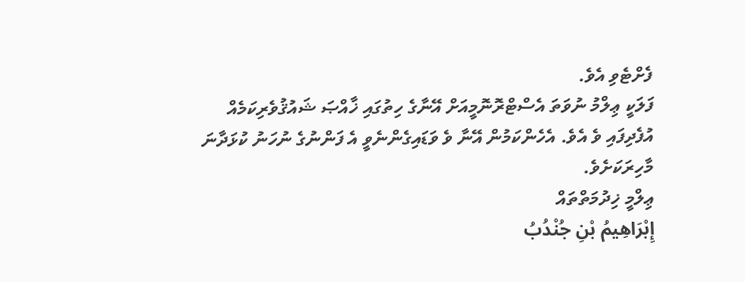ފެށްޓެވި އެވެ.
ފަލަކީ ޢިލްމު ނުވަތަ އެސްޓްރޮނޮމީއަށް އޭނާގެ ހިތުގައި ޚާއްޞަ ޝައުޤުވެރިކަމެއް އުފެދިފައި ވެ އެވެ. އެހެންކަމުން އޭނާ ވެ ވަޑައިގެންނެވީ އެ ފަންނުގެ ނުހަނު ކުޅަދާނަ މާހިރަކަށެވެ.
ޢިލްމީ ޚިދުމަތްތައް
إِبْرَاهِيمُ بْنِ جُنْدُبُ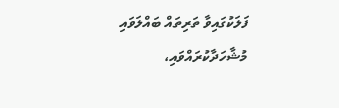ފަލަކުގައިވާ ތަރިތައް ބައްލަވައި މުޝާހަދާކުރައްވައި،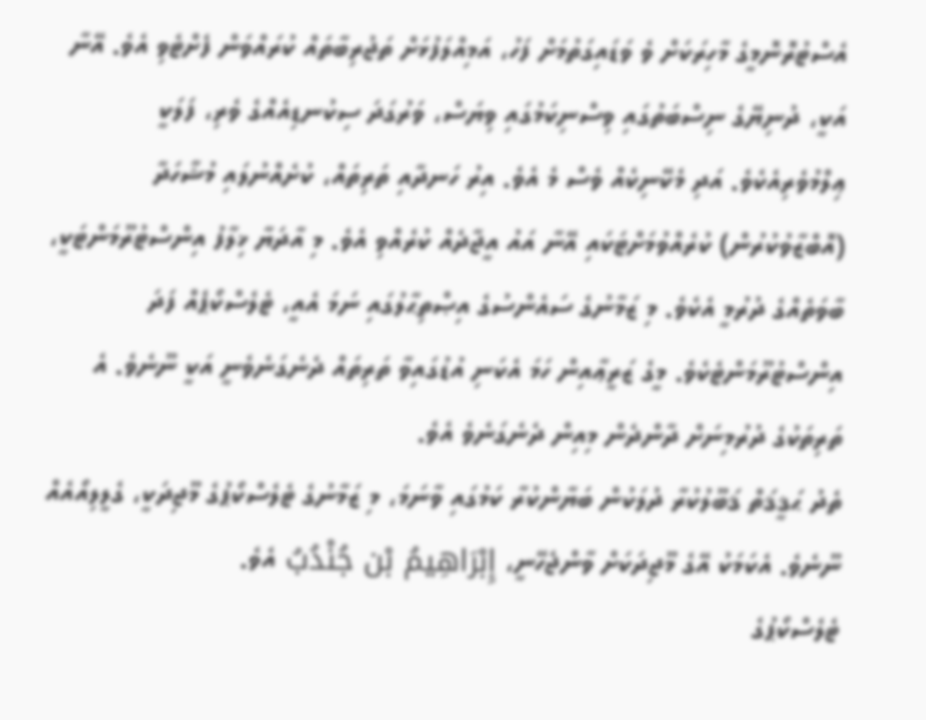އެސްޓުރޮނޮމީގެ މާހިރަކަށް ވެ ވަޑައިގަތުމަށް ފަހު، އަމިއްލަފުޅަށް ތަޖުރިބާތައް ކުރައްވަން ފެށްޓެވި އެވެ. އޭނާ އަކީ، ދުނިޔޭގެ ނިސްބަތުގައި ވިސްނިކަމުގައި ވިޔަސް، ވަރުގަދަ ސިކުނޑިއެއްގެ ވެރި، ފަލަކީ ޢިލްމުވެރިއެކެވެ. އަދި މެކޭނިކެއް ވެސް މެ އެވެ. އިރު ހަނދާއި ތަރިތައް، ކުށެއްނުލައި މުޝާހަދާ (އޮބްޒާވުކުރުން) ކުރެއްވުމަށްޓަކައި އޭނާ އައު އީޖާދެއް ކުރެއްވި އެވެ. މި އާދަޔާ ޚިލާފު އިންސްޓުރޫމަންޓަކީ، ބާވަތެއްގެ ދުރުމީ އެކެވެ. މި ޒަމާނުގެ ސައެންސުގެ އިޞްތިޙާލުގައި ނަމަ އެއީ، ޓެލެސްކޯޕެއް ފަދަ އިންސްޓުރޫމަންޓެކެވެ. މީގެ ޒަރީޢާއިން ހަމަ އެކަނި އުޑުގައިވާ ތަރިތައް ދެނެގަނެވެނީ އަކީ ނޫނެވެ. އެ ތަރިތަކުގެ ދުރުމިނަށް ދާންދެން މިއިން ދެނެގަނެވެ އެވެ.
ތެދު ޙަޤީޤަތް ޤަބޫލުކުރާ ދުލަކުން ބަޔާންކުރާ ކަމުގައި ވާނަމަ، މި ޒަމާނުގެ ޓެލެސްކޯޕުގެ މޫޖިދަކީ، ގެލީލިއޯއެއް ނޫނެވެ. އެކަމަކު އޭގެ މޫޖިދަކަށް ވާންޖެހޭނީ، إِبْرَاهِيمُ بْن جُنْدُبُ އެވެ.
ޓެލެސްކޯޕުގެ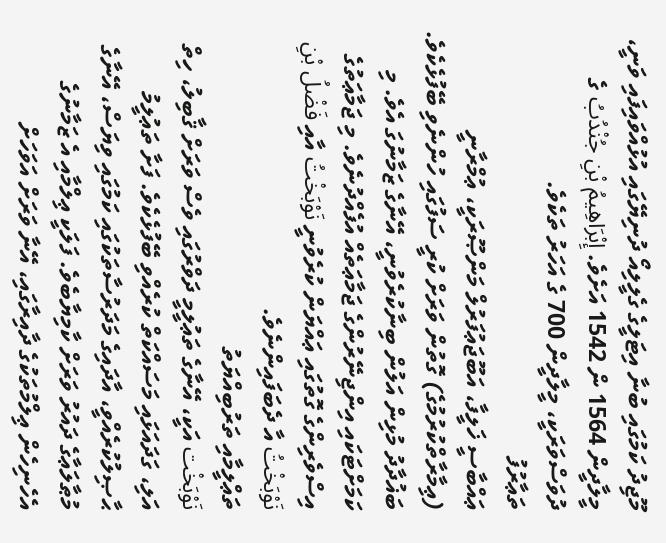މޫޖިދު ކަމުގައި ބުނާ އިޓަލީގެ ގެލީލިއޯ ދުނިޔޭގައި އުޅުއްވައިފައި ވަނީ، މީލާދީން 1564 ން 1542 އަށެވެ. إِبْرَاهِيمُ بْنِ جُنْدُبُ ގެ ދުވަސްވަރަކީ، މީލާދީން 700 ގެ އަހަރު ތަކެވެ.
ތަޢާރުފު
ޢައްބާސީ ޚަލީފާ، އަބޫޖަޢުފަރުލް މަންޞޫރަކީ، ޢުމްރާނީ (ޢިމާރާތްކުރުމުގެ) ގޮތުން ވަރަށް ކުރީ ސަފުގައި ހުންނެވި ބޭފުޅެކެވެ. ބަޣުދާދު މުޅިން އަލުން ބިނާކުރެވުނީ، އޭނާގެ ޒަމާނުގަ އެވެ. މި ކަމަށްޓަކައި އިންޖިނޭރުންގެ ޖަމާޢަތެއް އުފެއްދުނެވެ. މި ޖަމާޢަތުގެ އިސްވެރިންގެ ގޮތުގައި ޢައްޔަން ކުރެވުނީ نَوْبَخْتُ އާއި فَضْلُ بْنِ نَوْبَخْتُ އާ ދެބަފައިންނެވެ.
ތަޢްލީމާއި ތަރުބިއްޔަތު
نَوْبَخْت އަކީ، އޭނާގެ ތަޢުލީމީ ދަވްރުގައި ވެސް ވަރަށް ޤާބިލު، ހިތް އަލި، ގަދައަޅައި މަސައްކަތް ކުރެއްވި ބޭފުޅެކެވެ. ފަށާ ތަޢުލީމު ޙާޞިލުކުރެއްވީ، އާދައިގެ މަދަރުސާތަކުގައި ކަމުގައި ވިޔަސް، އޭނާގެ މުޠާލަޢާގެ ދައުރު ވަރަށް ކާމިޔާބެވެ. ފަލަކީ ޢިލްމާއި އެ ޒަމާނުގެ އެހެނިހެން ޢިލްމުތަކުގެ ދާއިރާގައި، އޭނާ ވަރަށް އަވަހަށް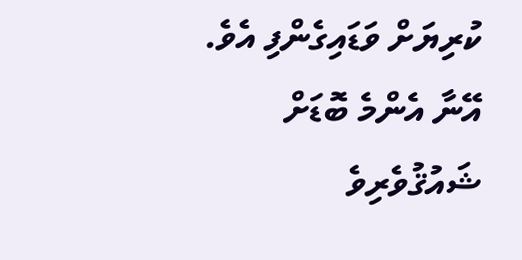ކުރިޔަށް ވަޑައިގެންފި އެވެ. އޭނާ އެންމެ ބޮޑަށް ޝައުޤުވެރިވެ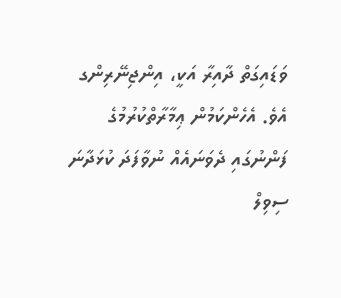ވަޑައިގަތް ދާއިރާ އަކީ، އިންޖިނޭރިންގ އެވެ. އެހެންކަމުން ޢިމާރާތްކުރުމުގެ ފަންނުގައި ދެވަނައެއް ނުވާފަދަ ކުޅަދާނަ ސިވިލް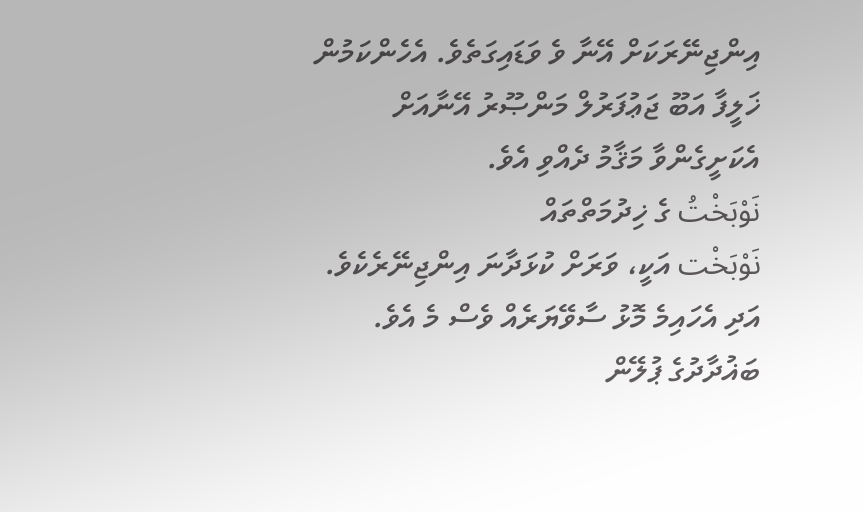އިންޖިނޭރަކަށް އޭނާ ވެ ވަޑައިގަތެވެ. އެހެންކަމުން ޚަލީފާ އަބޫ ޖަޢުފަރުލް މަންޞޫރު އޭނާއަށް އެކަށީގެންވާ މަޤާމު ދެއްވި އެވެ.
نَوْبَخْتُ ގެ ޚިދުމަތްތައް
نَوْبَخْت އަކީ، ވަރަށް ކުޅަދާނަ އިންޖިނޭރެކެވެ. އަދި އެހައިމެ މޮޅު ސާވޭޔަރެއް ވެސް މެ އެވެ. ބަޣުދާދުގެ ޕުލޭން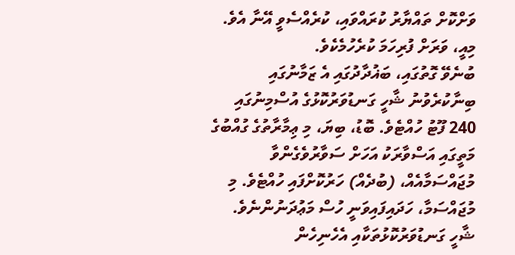ވަށްކޮށް ތައްޔާރު ކުރައްވައި، ކުރެއްސެވީ އޭނާ އެވެ. މިއީ، ވަރަށް ފުރިހަމަ ކުރެހުމެކެވެ.
ބުނެވޭ ގޮތުގައި، ބަޣުދާދުގައި އެ ޒަމާނުގައި ބިނާކުރެވުނު ޝާހީ ގަނޑުވަރުކޮޅުގެ އުސްމިނުގައި 240 ފޫޓު ހުއްޓެވެ. ބޮޑު، ބިޔަ، މި ޢިމާރާތުގެ ގުއްބުގެ މަތީގައި އަސްވާރަކު އަހަށް ސަވާރުވެގެންވާ މުޖައްސަމާއެއް، (ބުދެއް) ހަރުކޮށްފައި ހުއްޓެވެ. މި މުޖައްސަމާ، ހަދައިފައިވަނީ ހުސް މަޢުދަނުންނެވެ. ޝާހީ ގަނޑުވަރުކޮޅުތަކާއި އެހެނިހެން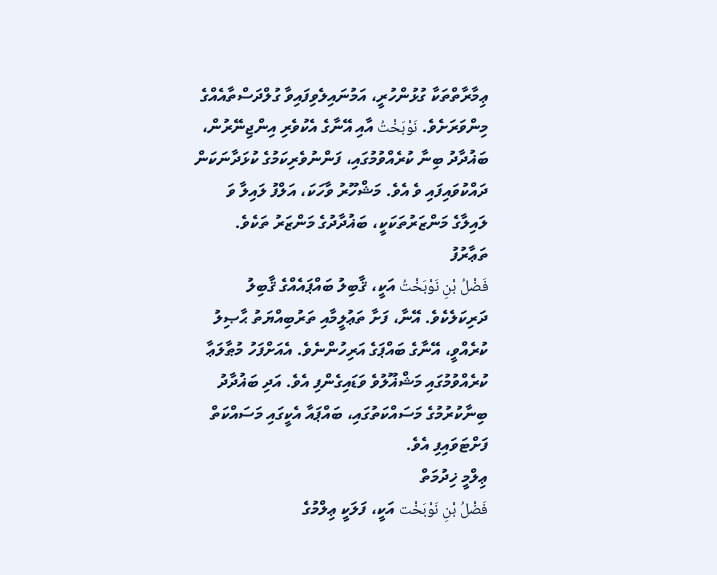ޢިމާރާތްތަކާ ގުޅުންހުރީ، އަމުނައިލެވިފައިވާ ގުލްދަސްތާއެއްގެ މިންވަރަށެވެ. نَوْبَخْتُ އާއި އޭނާގެ އެކުވެރި އިންޖިނޭރުން، ބަޣުދާދު ބިނާ ކުރެއްވުމުގައި، ފަންނުވެރިކަމުގެ ކުޅަދާނަކަން ދައްކުވައިފައި ވެ އެވެ. މަޝްހޫރު ވާހަކަ، އަލްފު ލައިލާ ވަ ލައިލާގެ މަންޒަރުތަކަކީ، ބަޣުދާދުގެ މަންޒަރު ތަކެވެ.
ތަޢާރުފު
فَضْلُ بْنِ نَوْبَخْتُ އަކީ، ޤާބިލު ބައްޕައެއްގެ ޤާބިލު ދަރިކަލެކެވެ. އޭނާ، ފަށާ ތަޢުލީމާއި ތަރުބިއްޔަތު ޙާޞިލު ކުރެއްވީ، އޭނާގެ ބައްޕަގެ އަރިހުންނެވެ. އެއަށްފަހު މުޠާލަޢާ ކުރެއްވުމުގައި މަޝްޣޫލުވެ ވަޑައިގެންފި އެވެ. އަދި ބަޣުދާދު ބިނާކުރުމުގެ މަސައްކަތުގައި، ބައްޕައާ އެކީގައި މަސައްކަތް ފަށްޓަވައިފި އެވެ.
ޢިލްމީ ޚިދުމަތް
فَضْلُ بْنِ نَوْبَخْت އަކީ، ފަލަކީ ޢިލްމުގެ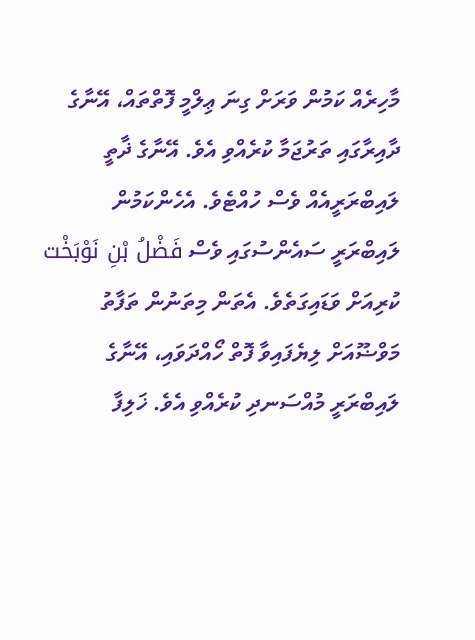މާހިރެއް ކަމުން ވަރަށް ގިނަ ޢިލްމީ ފޮތްތައް، އޭނާގެ ދާއިރާގައި ތަރުޖަމާ ކުރެއްވި އެވެ. އޭނާގެ ޛާތީ ލައިބްރަރީއެއް ވެސް ހުއްޓެވެ. އެހެންކަމުން ލައިބްރަރީ ސައެންސުގައި ވެސް فَضْلُ بْنِ نَوْبَخْت ކުރިއަށް ވަޑައިގަތެވެ. އެތަން މިތަނުން ތަފާތު މަވްޟޫއަށް ލިޔެފައިވާ ފޮތް ހޯއްދަވައި، އޭނާގެ ލައިބްރަރީ މުއްސަނދި ކުރެއްވި އެވެ. ޚަލިފާ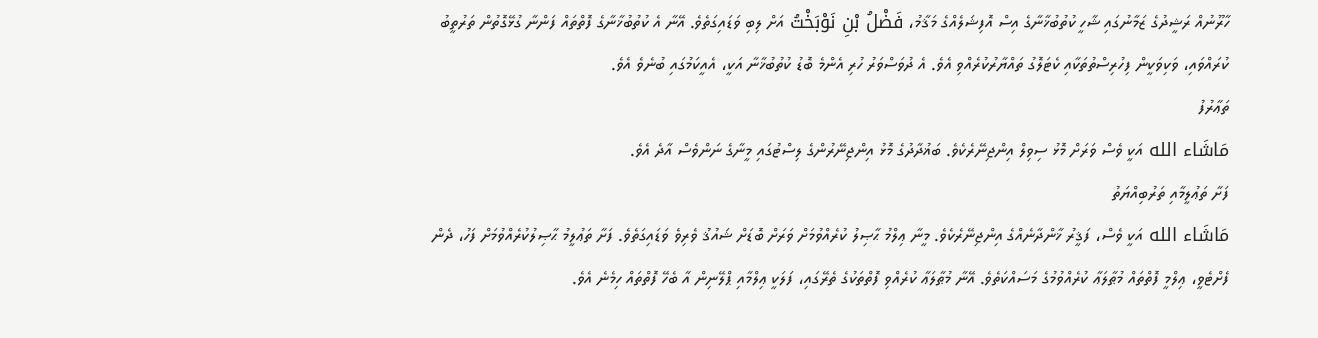ހާރޫނުއް ރަޝީދުގެ ޒަމާނުގައި ޝާހީ ކުތުބުޚާނާގެ އިސް އޮފިޝަލެއްގެ މަޤާމު، فَضْلُ بْنِ نَوْبَخْتُ އަށް ލިބި ވަޑައިގަތެވެ. އޭނާ އެ ކުތުބުޚާނާގެ ފޮތްތައް ފަންނާ ގުޅޭގޮތުން ތަރުތީބު ކުރައްވައި، ވަކިވަކީން ފިހުރިސްތުތަކާއި ކެޓަލޮގު ތައްޔާރުކުރެއްވި އެވެ. އެ ދުވަސްވަރު ހުރި އެންމެ ބޮޑު ކުތުބުޚާނާ އަކީ، އެއީކަމުގައި ބުނެވެ އެވެ.
ތަޢާރުފު
مَاشَاء الله އަކީ ވެސް ވަރަށް މޮޅު ސިވިލް އިންޖިނޭރެކެވެ. ބަޣުދާދުގެ މޮޅު އިންޖިނޭރުންގެ ލިސްޓުގައި މީނާގެ ނަންވެސް އާދެ އެވެ.
ފަށާ ތަޢުލީމާއި ތަރުބިއްޔަތު
مَاشَاء الله އަކީ ވެސް، ފަޤީރު ޚާންދާނެއްގެ އިންޖިނޭރެކެވެ. މީނާ ޢިލްމު ޙާޞިލު ކުރެއްވުމަށް ވަރަށް ބޮޑަށް ޝައުޤު ވެރިވެ ވަޑައިގަތެވެ. ފަށާ ތަޢުލީމު ޙާޞިލުކުރެއްވުމަށް ފަހު، ދެން ފެށްޓެވީ، ޢިލްމީ ފޮތްތައް މުޠާލަޢާ ކުރެއްވުމުގެ މަސައްކަތެވެ. އޭނާ މުޠާލަޢާ ކުރެއްވި ފޮތްތަކުގެ ތެރޭގައި، ފަލަކީ ޢިލްމާއި ޕްލޭނިން އާ ބެހޭ ފޮތްތައް ހިމެނެ އެވެ.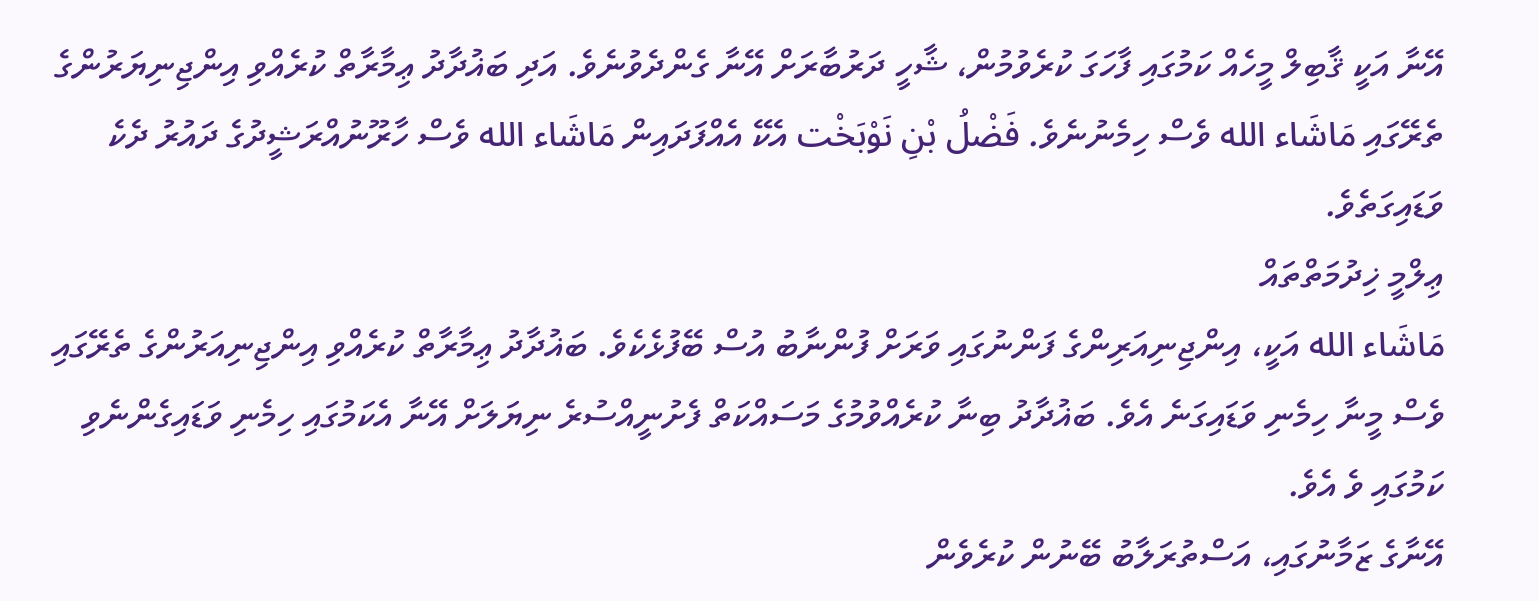އޭނާ އަކީ ޤާބިލް މީހެއް ކަމުގައި ފާހަގަ ކުރެވުމުން، ޝާހީ ދަރުބާރަށް އޭނާ ގެންދެވުނެވެ. އަދި ބަޣުދާދު ޢިމާރާތް ކުރެއްވި އިންޖިނިޔަރުންގެ ތެރޭގައި مَاشَاء الله ވެސް ހިމެނުނެވެ. فَضْلُ بْنِ نَوْبَخْت އެކޭ އެއްފަދައިން مَاشَاء الله ވެސް ހާރޫނުއްރަޝީދުގެ ދައުރު ދެކެ ވަޑައިގަތެވެ.
ޢިލްމީ ޚިދުމަތްތައް
مَاشَاء الله އަކީ، އިންޖިނިއަރިންގެ ފަންނުގައި ވަރަށް ފުންނާބު އުސް ބޭފުޅެކެވެ. ބަޣުދާދު ޢިމާރާތް ކުރެއްވި އިންޖިނިއަރުންގެ ތެރޭގައި ވެސް މީނާ ހިމެނި ވަޑައިގަނެ އެވެ. ބަޣުދާދު ބިނާ ކުރެއްވުމުގެ މަސައްކަތް ފެށުނީއްސުރެ ނިޔަލަށް އޭނާ އެކަމުގައި ހިމެނި ވަޑައިގެންނެވި ކަމުގައި ވެ އެވެ.
އޭނާގެ ޒަމާނުގައި، އަސްތުރަލާބު ބޭނުން ކުރެވެން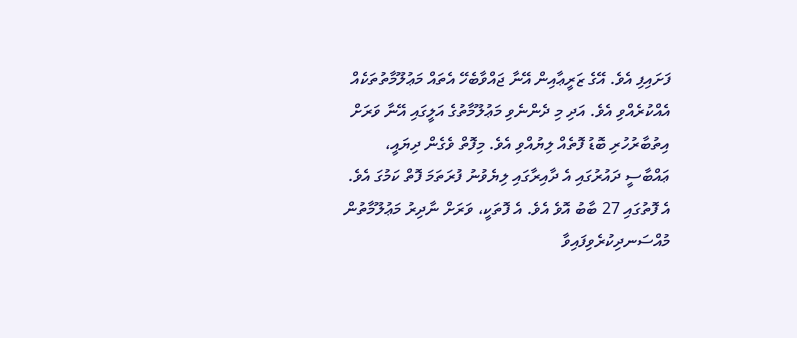ފަށައިފި އެވެ. އޭގެ ޒަރީޢާއިން އޭނާ ޖައްވާބެހޭ އެތައް މަޢުލޫމާތުތަކެއް އެއްކުރެއްވި އެވެ. އަދި މި ދެންނެވި މަޢުލޫމާތުގެ އަލީގައި އޭނާ ވަރަށް އިތުބާރުހުރި ބޮޑު ފޮތެއް ލިޔުއްވި އެވެ. މިފޮތް ވެގެން ދިޔައީ، ޢައްބާސީ ދައުރުގައި އެ ދާއިރާގައި ލިޔެވުނު ފުރަތަމަ ފޮތް ކަމުގަ އެވެ. އެ ފޮތުގައި 27 ބާބު އޮވެ އެވެ. އެ ފޮތަކީ، ވަރަށް ނާދިރު މަޢުލޫމާތުން މުއްސަނދިކުރެވިފައިވާ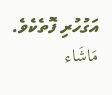އަގުހުރި ފޮތެކެވެ.
مَاشَاء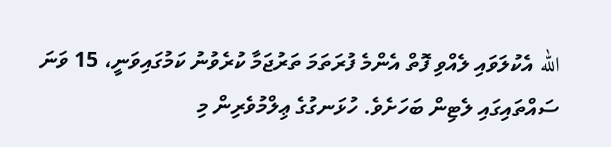الله އެކުލަވައި ލެއްވި ފޮތް އެންމެ ފުރަތަމަ ތަރުޖަމާ ކުރެވުނު ކަމުގައިވަނީ، 15 ވަނަ ސައްތައިގައި ލެޓިން ބަހަށެވެ. ހުޅަނގުގެ ޢިލްމުވެރިން މި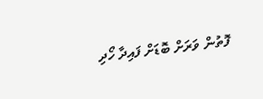ފޮތުން ވަރަށް ބޮޑަށް ފައިދާ ހޯދި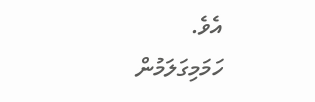އެވެ.
ހަމަމިގަލަމުން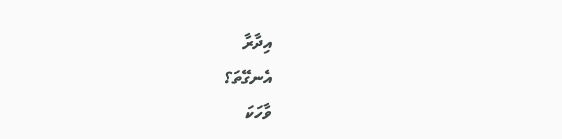އިދާރާ
އެނގޭތަ؟
ވާހަކަ